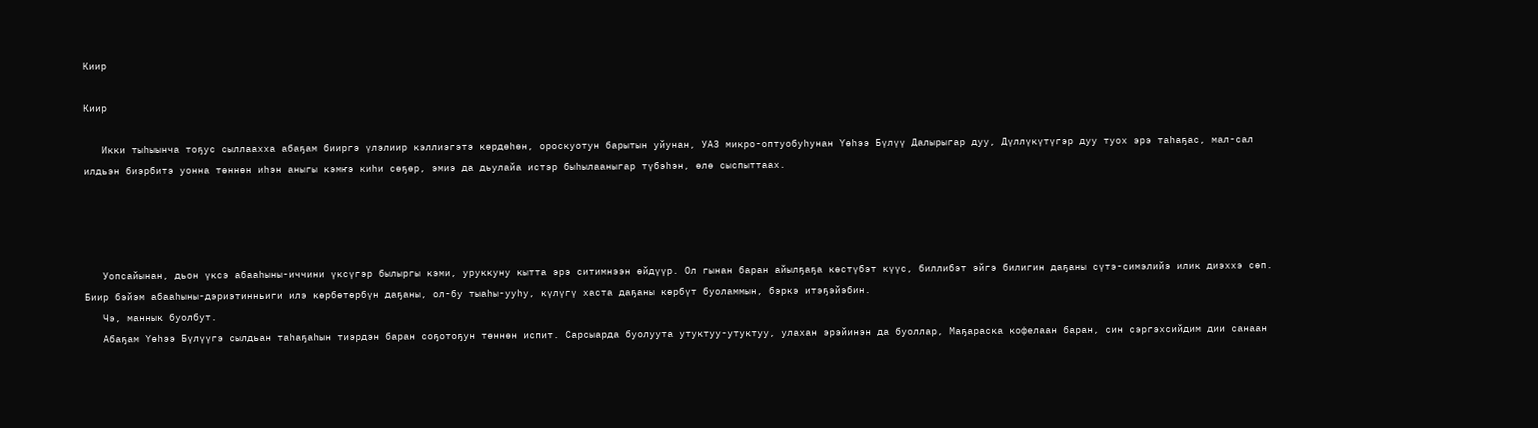Киир

Киир

   Икки тыһыынча тоҕус сыллаахха абаҕам бииргэ үлэлиир кэллиэгэтэ көрдөһөн, ороскуотун барытын уйунан, УАЗ микро-оптуобуһунан Үөһээ Бүлүү Далырыгар дуу, Дүллүкүтүгэр дуу туох эрэ таһаҕас, мал-сал илдьэн биэрбитэ уонна төннөн иһэн аныгы кэмҥэ киһи сөҕөр, эмиэ да дьулайа истэр быһылааныгар түбэһэн, өлө сыспыттаах.




   Уопсайынан, дьон үксэ абааһыны-иччини үксүгэр былыргы кэми, уруккуну кытта эрэ ситимнээн өйдүүр. Ол гынан баран айылҕаҕа көстүбэт күүс, биллибэт эйгэ билигин даҕаны сүтэ-симэлийэ илик диэххэ сөп. Биир бэйэм абааһыны-дэриэтинньиги илэ көрбөтөрбүн даҕаны, ол-бу тыаһы-ууһу, күлүгү хаста даҕаны көрбүт буоламмын, бэркэ итэҕэйэбин.
   Чэ, маннык буолбут.
   Абаҕам Үөһээ Бүлүүгэ сылдьан таһаҕаһын тиэрдэн баран соҕотоҕун төннөн испит. Сарсыарда буолуута утуктуу-утуктуу, улахан эрэйинэн да буоллар, Маҕараска кофелаан баран, син сэргэхсийдим дии санаан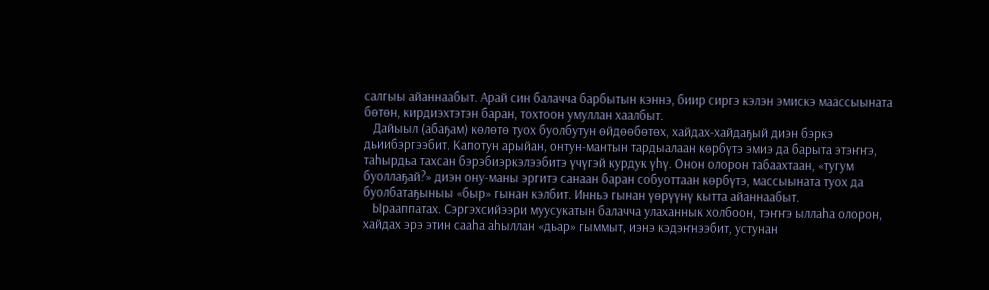салгыы айаннаабыт. Арай син балачча барбытын кэннэ, биир сиргэ кэлэн эмискэ маассыыната бөтөн, кирдиэхтэтэн баран, тохтоон умуллан хаалбыт.
   Дайыыл (абаҕам) көлөтө туох буолбутун өйдөөбөтөх, хайдах-хайдаҕый диэн бэркэ дьиибэргээбит. Капотун арыйан, онтун-мантын тардыалаан көрбүтэ эмиэ да барыта этэҥҥэ, таһырдьа тахсан бэрэбиэркэлээбитэ үчүгэй курдук үһү. Онон олорон табаахтаан, «тугум буоллаҕай?» диэн ону-маны эргитэ санаан баран собуоттаан көрбүтэ, массыыната туох да буолбатаҕыныы «быр» гынан кэлбит. Инньэ гынан үөрүүнү кытта айаннаабыт.
   Ырааппатах. Сэргэхсийээри муусукатын балачча улаханнык холбоон, тэҥҥэ ыллаһа олорон, хайдах эрэ этин сааһа аһыллан «дьар» гыммыт, иэнэ кэдэҥнээбит, устунан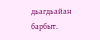дьагдьайан барбыт.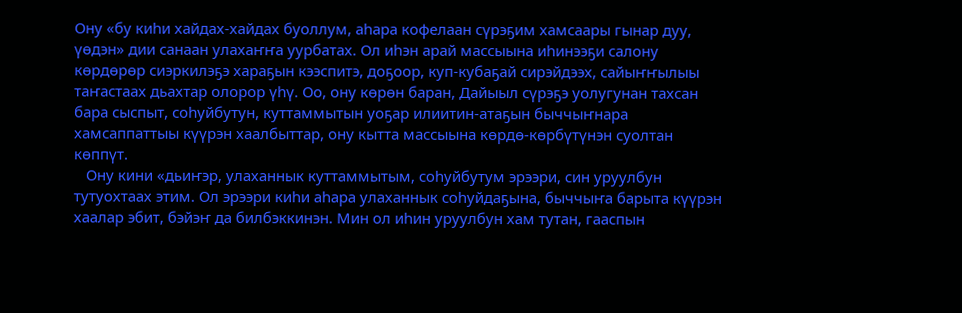Ону «бу киһи хайдах-хайдах буоллум, аһара кофелаан сүрэҕим хамсаары гынар дуу, үөдэн» дии санаан улахаҥҥа уурбатах. Ол иһэн арай массыына иһинээҕи салону көрдөрөр сиэркилэҕэ хараҕын кээспитэ, доҕоор, куп-кубаҕай сирэйдээх, сайыҥҥылыы таҥастаах дьахтар олорор үһү. Оо, ону көрөн баран, Дайыыл сүрэҕэ уолугунан тахсан бара сыспыт, соһуйбутун, куттаммытын уоҕар илиитин-атаҕын быччыҥнара хамсаппаттыы күүрэн хаалбыттар, ону кытта массыына көрдө-көрбүтүнэн суолтан көппүт.
   Ону кини «дьиҥэр, улаханнык куттаммытым, соһуйбутум эрээри, син уруулбун тутуохтаах этим. Ол эрээри киһи аһара улаханнык соһуйдаҕына, быччыҥа барыта күүрэн хаалар эбит, бэйэҥ да билбэккинэн. Мин ол иһин уруулбун хам тутан, гааспын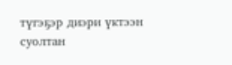түгэҕэр диэри үктээн суолтан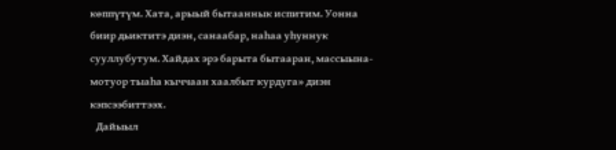көппүтүм. Хата, арыый бытааннык испитим. Уонна биир дьиктитэ диэн, санаабар, наһаа уһуннук сууллубутум. Хайдах эрэ барыта бытааран, массыына-мотуор тыаһа кыччаан хаалбыт курдуга» диэн кэпсээбиттээх.
   Дайыыл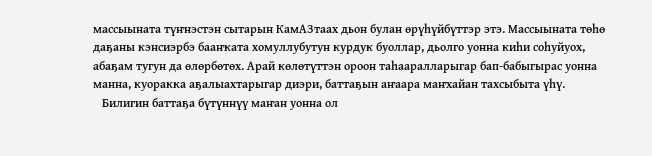массыыната түҥнэстэн сытарын КамАЗтаах дьон булан өрүһүйбүттэр этэ. Массыыната төһө даҕаны кэнсиэрбэ бааҥката хомуллубутун курдук буоллар, дьолго уонна киһи соһуйуох, абаҕам тугун да өлөрбөтөх. Арай көлөтүттэн ороон таһааралларыгар бап-бабыгырас уонна манна, куоракка аҕалыахтарыгар диэри, баттаҕын аҥаара маҥхайан тахсыбыта үһү.
   Билигин баттаҕа бүтүннүү маҥан уонна ол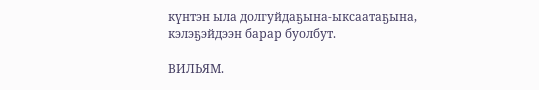күнтэн ыла долгуйдаҕына-ыксаатаҕына, кэлэҕэйдээн барар буолбут.

ВИЛЬЯМ.